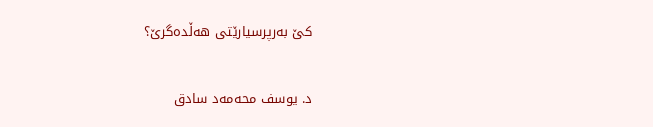كێ به‌رپرسیارێتی هه‌ڵده‌گرێ؟

د. یوسف محەمەد سادق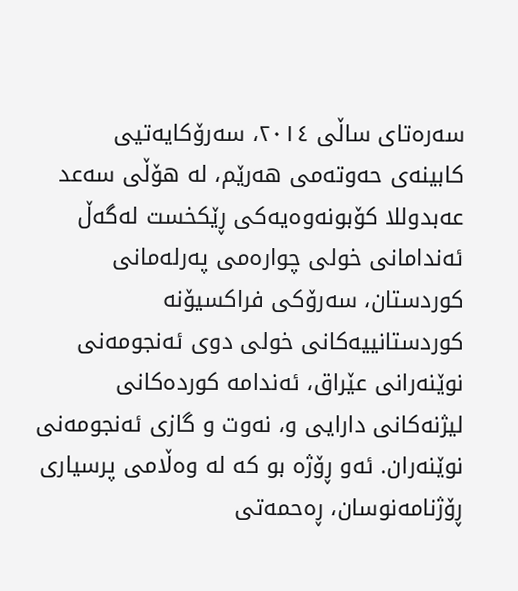سه‌ره‌تای ساڵی ٢٠١٤، سه‌رۆكایه‌تیی كابینه‌ی حه‌وته‌می هەرێم، له‌ هۆڵی سه‌عد عه‌بدوللا كۆبونه‌وه‌یه‌كی ڕێكخست له‌گه‌ڵ ئه‌ندامانی خولی چواره‌می په‌رله‌مانی كوردستان، سه‌رۆكی فراكسیۆنه‌ كوردستانییه‌كانی خولی دوی ئه‌نجومه‌نی نوێنه‌رانی عێراق، ئه‌ندامه‌ كورده‌كانی لیژنه‌كانی دارایی و، نه‌وت و گازی ئه‌نجومه‌نی نوێنه‌ران. ئه‌و ڕۆژه‌ بو كه‌ له‌ وه‌ڵامی پرسیاری ڕۆژنامه‌نوسان، ڕه‌حمه‌تی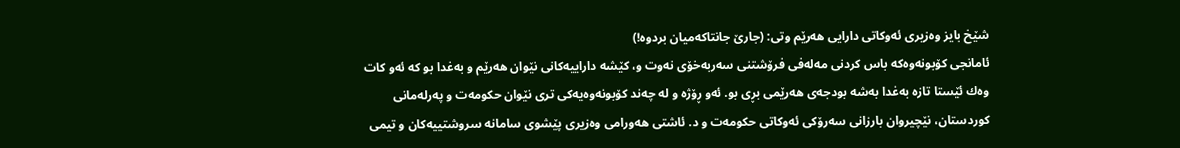شێخ بایز وه‌زیری ئه‌وكاتی دارایی هه‌رێم وتی: (جارێ جانتاكه‌میان بردوه‌!)
ئامانجی كۆبونه‌وه‌كه‌ باس كردنی مه‌له‌فی فرۆشتنی سه‌ربه‌خۆی نه‌وت و، كێشه‌ داراییه‌كانی نێوان هه‌رێم و به‌غدا بو كه‌ ئه‌و كات وه‌ك ئێستا تازە به‌غدا به‌شه‌ بودجه‌ی هه‌رێمی بڕی بو. ئه‌و ڕۆژه‌ و له‌ چه‌ند كۆبونه‌وه‌یه‌كی تری نێوان حكومه‌ت و په‌رله‌مانی كوردستان، نێچیروان بارزانی سه‌رۆكی ئه‌وكاتی حكومه‌ت و د. ئاشتی هه‌ورامی وەزیری پێشوی سامانه‌ سروشتییه‌كان و تیمی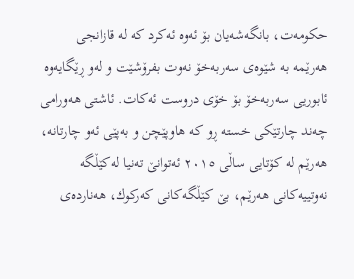حكومه‌ت، بانگه‌شه‌یان بۆ ئه‌وه‌ ئه‌كرد كه‌ له‌ قازانجی هه‌رێمه‌ به‌ شێوه‌ی سه‌ربه‌خۆ نه‌وت بفرۆشێت و له‌و ڕێگایه‌وه‌ ئابوریی سه‌ربه‌خۆ بۆ خۆی دروست ئه‌كات. ئاشتی هه‌ورامی چه‌ند چارتێكی خسته‌ ڕو كه‌ هاوپێچن و به‌پێی ئه‌و چارتانه‌، هه‌رێم له‌ كۆتایی ساڵی ٢٠١٥ ئه‌توانێ ته‌نیا له‌كێڵگه‌ نه‌وتییه‌كانی هه‌رێم، بێ كێڵگه‌كانی كه‌ركوك، هه‌نارده‌ی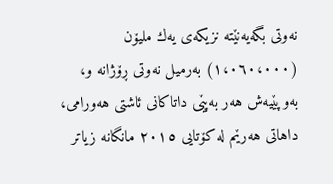نه‌وتی بگه‌یه‌نێته‌ نزیكه‌ی یه‌ك ملیۆن (١،٠٦٠،٠٠٠) بەرمیل نه‌وتی ڕۆژانه‌ و، به‌وپێیه‌ش هه‌ر به‌پێی داتاكانی ئاشتی هه‌ورامی، داهاتی هه‌رێم له‌ كۆتایی ٢٠١٥ مانگانه‌ زیاتر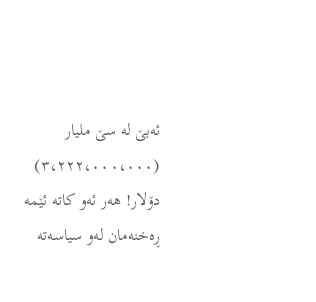ئه‌بێ له‌ سێ ملیار (٣،٢٢٢،٠٠٠،٠٠٠) دۆلار! هه‌ر ئه‌و كاته‌ ئێمه‌ ڕه‌خنه‌مان له‌و سیاسه‌ته‌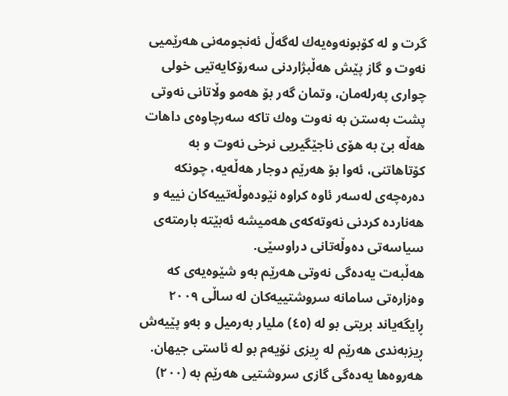گرت و له‌ كۆبونه‌وه‌یه‌ك له‌گه‌ڵ ئه‌نجومه‌نی هه‌رێمیی نه‌وت و گاز پێش هه‌ڵبژاردنی سه‌رۆكایه‌تیی خولی چواری په‌رله‌مان، وتمان گه‌ر بۆ هه‌مو وڵاتانی نه‌وتی پشت به‌ستن به‌ نه‌وت وه‌ك تاکە سه‌رچاوه‌ی داهات هه‌ڵه‌ بێ به‌ هۆی ناجێگیریی نرخی نه‌وت و به‌ كۆتاهاتنی، ئه‌وا بۆ هه‌رێم دوجار هه‌ڵه‌یه‌، چونكه‌ ده‌ره‌چه‌ی له‌سه‌ر ئاوه‌ كراوه‌ نێودەوڵه‌تییه‌كان نییه‌ و هه‌نارده‌ كردنی نه‌وته‌كه‌ی هه‌میشه‌ ئه‌بێته‌ بارمته‌ی سیاسه‌تی ده‌وڵه‌تانی دراوسێی.
هه‌ڵبه‌ت یه‌ده‌گی نه‌وتی هه‌رێم به‌و شێوه‌یه‌ی كه‌ وه‌زاره‌تی سامانه‌ سروشتییه‌كان له‌ ساڵی ٢٠٠٩ ڕایگه‌یاند بریتی بو لە (٤٥) ملیار به‌رمیل و به‌و پێیه‌ش ڕیزبه‌ندی هه‌رێم له‌ ڕیزی نۆیەم بو لە ئاستی جیهان. هه‌روه‌ها یه‌ده‌گی گازی سروشتیی هه‌رێم به (٢٠٠)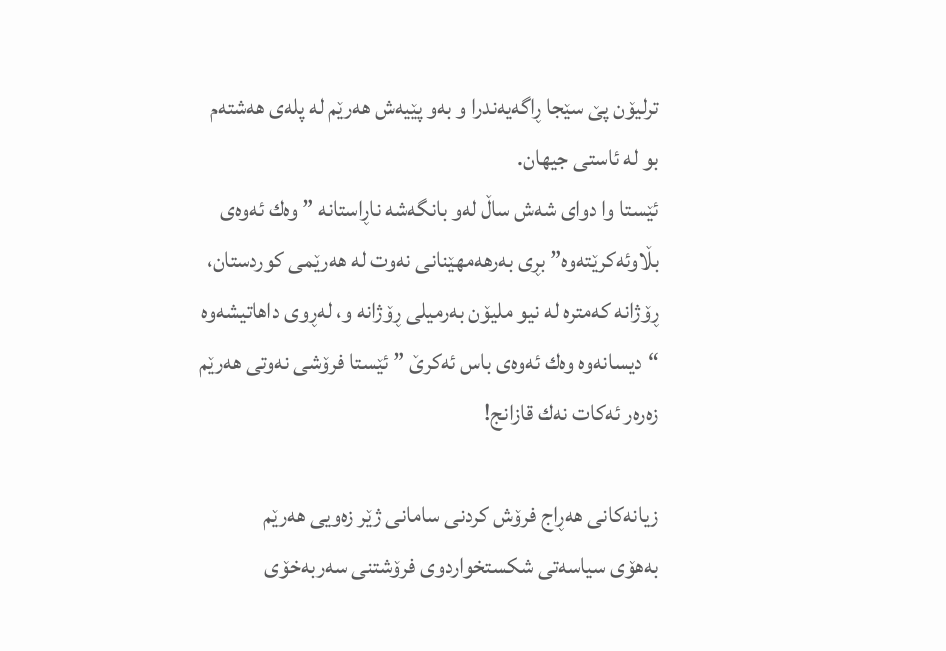ترلیۆن پێ سێجا ڕاگه‌یه‌ندرا و به‌و پێیه‌ش هه‌رێم له‌ پله‌ی هەشتەم بو له‌ ئاستی جیهان.
ئێستا وا دوای شه‌ش ساڵ له‌و بانگه‌شه‌ ناڕاستانه‌ ” وه‌ك ئه‌وه‌ی بڵاوئه‌كرێته‌وه‌” بڕی به‌رهه‌مهێنانی نه‌وت له‌ هەرێمی كوردستان، ڕۆژانه‌ كه‌متره‌ له‌ نیو ملیۆن به‌رمیلی ڕۆژانه‌ و، له‌ڕوی داهاتیشه‌وه‌ “دیسانه‌وه‌ وه‌ك ئه‌وه‌ی باس ئه‌كرێ ” ئێستا فرۆشی نه‌وتی هه‌رێم زه‌ره‌ر ئه‌كات نه‌ك قازانج!

زیانه‌كانی هه‌ڕاج فرۆش كردنی سامانی ژێر زه‌ویی هه‌رێم
به‌هۆی سیاسه‌تی شكستخواردوی فرۆشتنی سه‌ربه‌خۆی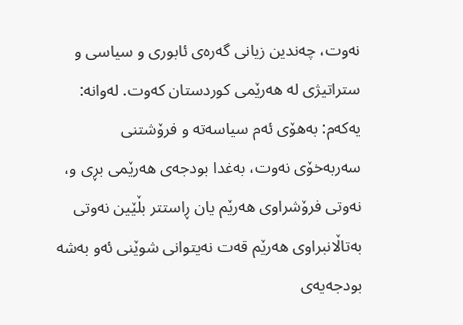نه‌وت، چه‌ندین زیانی گه‌ره‌ی ئابوری و سیاسی و ستراتیژی له‌ هه‌رێمی كوردستان كه‌وت. له‌وانە:
یەکەم: به‌هۆی ئه‌م سیاسه‌ته‌ و فرۆشتنی سه‌ربه‌خۆی نه‌وت، به‌غدا بودجه‌ی هه‌رێمی بڕی و، نه‌وتی فرۆشراوی هه‌رێم یان ڕاستتر بڵێین نه‌وتی به‌تاڵانبراوی هه‌رێم قه‌ت نه‌یتوانی شوێنی ئه‌و به‌شه‌ بودجه‌یه‌ی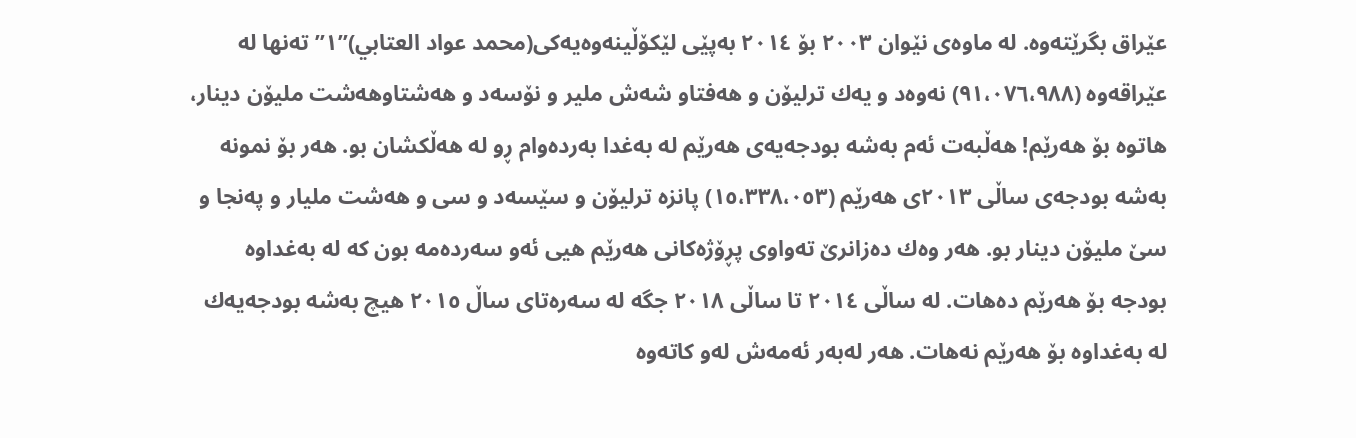عێراق بگرێته‌وه‌. له‌ ماوه‌ی نێوان ٢٠٠٣ بۆ ٢٠١٤ به‌پێی لێكۆڵینه‌وه‌یه‌كی(محمد عواد العتابي)”١” ته‌نها له‌ عێراقه‌وه‌ (٩١،٠٧٦،٩٨٨) نەوەد و یه‌ك ترلیۆن و هه‌فتاو شه‌ش ملیر و نۆسه‌د و هه‌شتاوهه‌شت ملیۆن دینار، هاتوه‌ بۆ هه‌رێم! هه‌ڵبه‌ت ئه‌م بەشه‌ بودجه‌یه‌ی هه‌رێم له‌ به‌غدا به‌رده‌وام ڕو له‌ هه‌ڵكشان بو. هه‌ر بۆ نمونه‌ به‌شه‌ بودجه‌ی ساڵی ٢٠١٣ی هه‌رێم (١٥،٣٣٨،٠٥٣) پانزه‌ ترلیۆن و سێسه‌د و سی و هه‌شت ملیار و په‌نجا و سێ ملیۆن دینار بو. هه‌ر وه‌ك ده‌زانرێ ته‌واوی پڕۆژه‌كانی هه‌رێم هیی ئه‌و سه‌رده‌مه‌ بون كه‌ له‌ به‌غداوه‌ بودجه‌ بۆ هه‌رێم ده‌هات. له‌ ساڵی ٢٠١٤ تا ساڵی ٢٠١٨ جگه‌ له‌ سه‌ره‌تای ساڵ ٢٠١٥ هیچ به‌شه‌ بودجه‌یه‌ك له‌ به‌غداوه‌ بۆ هه‌رێم نه‌هات. هەر لەبەر ئەمەش لەو کاتەوە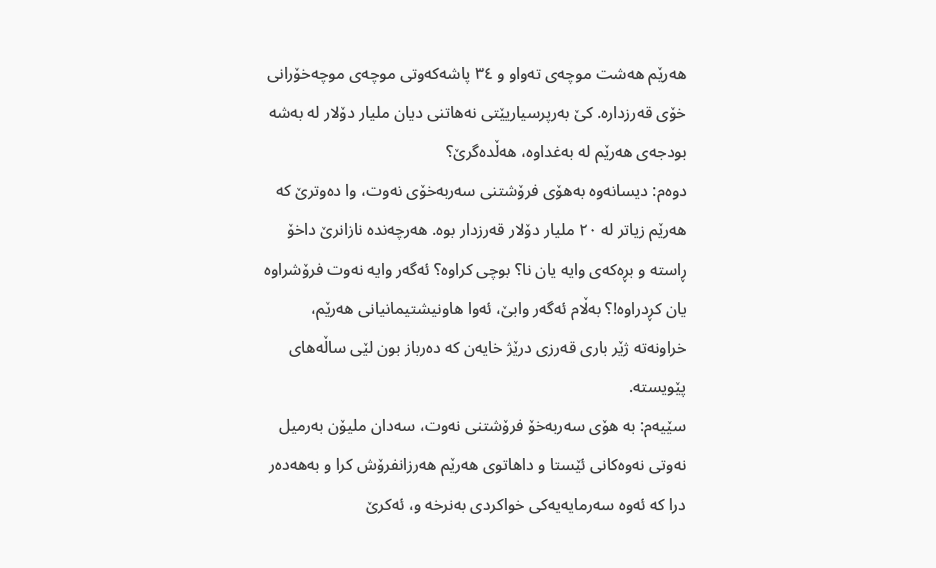هەرێم ‌‌هەشت موچەی تەواو و ٣٤ پاشەکەوتی موچەی موچەخۆرانی خۆی قەرزدارە. كێ بەرپرسیاریێتی نه‌هاتنی دیان ملیار دۆلار له‌ به‌شه‌ بودجه‌ی هه‌رێم له‌ به‌غداوه‌، هه‌ڵده‌گرێ؟
دوەم: دیسانه‌وه‌ به‌هۆی فرۆشتنی سه‌ربه‌خۆی نه‌وت، وا ده‌وترێ كه‌ هه‌رێم زیاتر له‌ ٢٠ ملیار دۆلار قه‌رزدار بوە. هه‌رچه‌نده‌ نازانرێ داخۆ ڕاسته‌ و بڕه‌كه‌ی وایه‌ یان نا؟ بوچی كراوه‌؟ ئه‌گه‌ر وایه‌ نه‌وت فرۆشراوه‌ یان كڕدراوه‌!؟ به‌ڵام ئه‌گه‌ر وابێ، ئه‌وا هاونیشتیمانیانی هه‌رێم، خراونه‌ته‌ ژێر باری قه‌رزی درێژ خایه‌ن كه‌ ده‌رباز بون لێی ساڵەهای پێویسته‌.
سێیەم: به‌ هۆی سه‌ربه‌خۆ فرۆشتنی نه‌وت، سه‌دان ملیۆن به‌رمیل نه‌وتی نه‌وه‌كانی ئێستا و داهاتوی هه‌رێم هەرزانفرۆش كرا و به‌هه‌ده‌ر درا كه‌ ئه‌وه‌ سه‌رمایه‌یه‌كی خواكردی به‌نرخه‌ و، ئه‌كرێ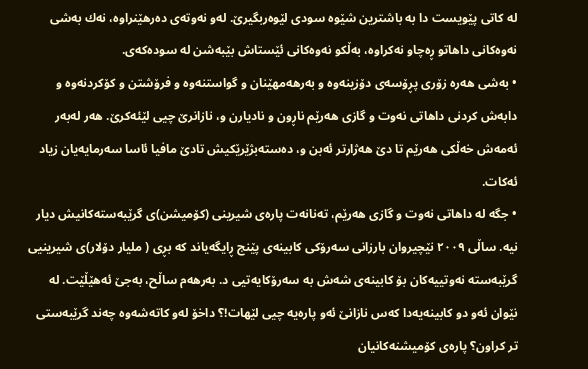له‌ كاتی پێویست دا به‌ باشترین شێوه‌ سودی لێوه‌ربگیرێ. له‌و نه‌وته‌ی ده‌رهێنراوه‌، نه‌ك به‌شی نه‌وه‌كانی داهاتو ڕه‌چاو نه‌كراوه‌، به‌ڵكو نه‌وه‌كانی ئێستاش بێبه‌شن له‌ سوده‌كه‌ی.
• به‌شی هه‌ره‌ زۆری پڕۆسه‌ی دۆزینه‌وه‌ و به‌رهه‌مهێنان و گواستنه‌وه‌ و فرۆشتن و كۆكردنه‌وه‌ و دابه‌ش كردنی داهاتی نه‌وت و گازی هه‌رێم ناڕون و نادیارن و، نازانرێ چیی لێئه‌كرێ. هه‌ر له‌به‌ر ئه‌مه‌ش خه‌ڵكی هه‌رێم تا دێ هه‌ژارتر ئه‌بن و، ده‌سته‌بژێرێكیش تادێ مافیا ئاسا سه‌رمایه‌یان زیاد ئه‌كات.
• جگه‌ له‌ داهاتی نه‌وت و گازی هه‌رێم، ته‌نانه‌ت پاره‌ی شیرینی (كۆمیشن)ی گرێبه‌سته‌كانیش دیار نیه‌. ساڵی ٢٠٠٩ نێچیروان بارزانی سه‌رۆكی كابینه‌ی پێنج ڕایگه‌یاند كه‌ بڕی ( ملیار دۆلار)ی شیرینیی گرێبه‌سته‌ نه‌وتییه‌كان بۆ كابینه‌ی شه‌ش به‌ سه‌رۆكایه‌تیی د. به‌رهه‌م ساڵح، به‌جێ ئه‌هێڵێت. له‌ نێوان ئه‌و دو كابینه‌یه‌دا كه‌س نازانێ ئه‌و پاره‌یه‌ چیی لێهات!؟ داخۆ له‌و كاته‌شه‌وه‌ چه‌ند گرێبه‌ستی تر كراون؟ پاره‌ی كۆمیشنه‌كانیان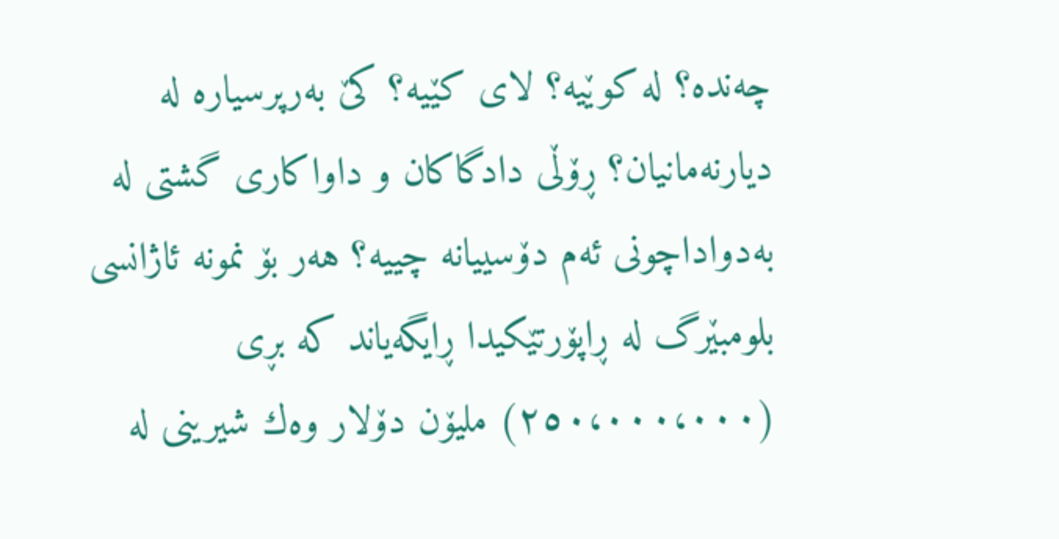چه‌نده‌؟ له‌ كوێیه‌؟ لای كێیه‌؟ كێ به‌رپرسیاره‌ له‌ دیارنه‌مانیان؟ ڕۆڵی دادگاكان و داواكاری گشتی له‌ به‌دواداچونی ئه‌م دۆسییانه‌ چییه‌؟ هه‌ر بۆ نمونه‌ ئاژانسی بلومبێرگ له‌ ڕاپۆرتێكیدا ڕایگه‌یاند كه‌ بڕی (٢٥٠،٠٠٠،٠٠٠) ملیۆن دۆلار وه‌ك شیرینی له‌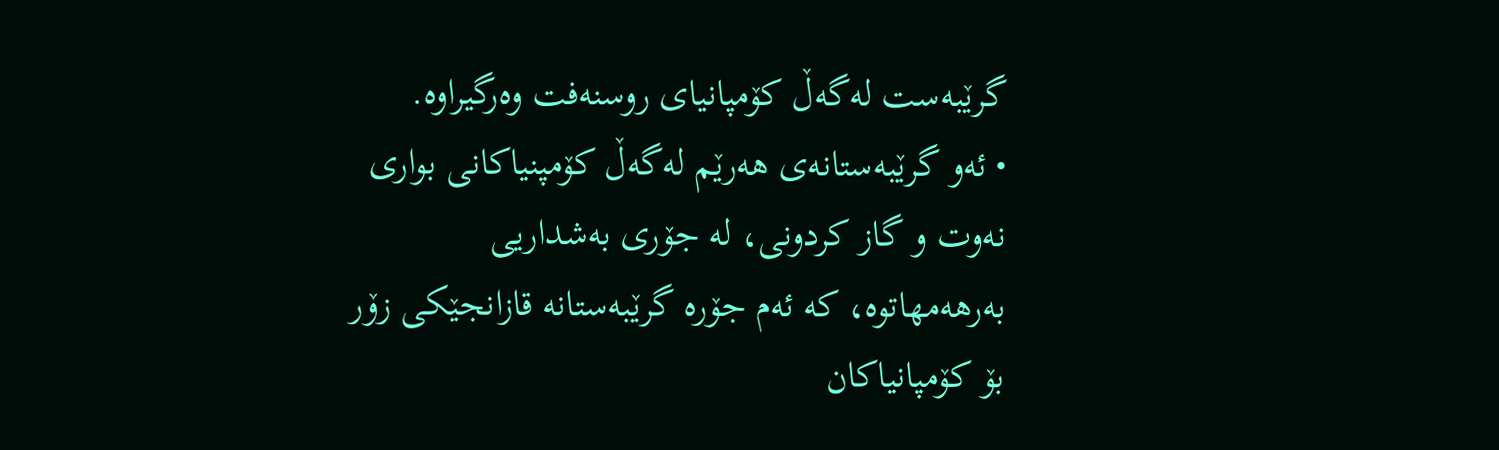گرێبه‌ست له‌گه‌ڵ كۆمپانیای روسنه‌فت وه‌رگیراوه‌.
• ئه‌و گرێبه‌ستانه‌ی هه‌رێم له‌گه‌ڵ كۆمپنیاكانی بواری نه‌وت و گاز كردونی، له‌ جۆری به‌شداریی به‌رهه‌مهاتوه‌، كه‌ ئه‌م جۆره‌ گرێبه‌ستانه‌ قازانجێكی زۆر بۆ كۆمپانیاكان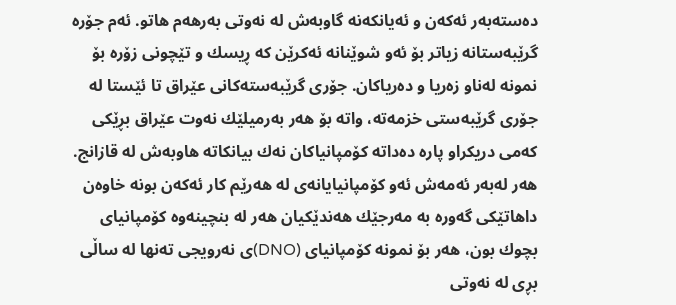ده‌سته‌به‌ر ئه‌كه‌ن و ئه‌یانكه‌نه‌ گاوبه‌ش له‌ نه‌وتی به‌رهه‌م هاتو. ئه‌م جۆره‌ گرێبه‌ستانه‌ زیاتر بۆ ئه‌و شوێنانه‌ ئه‌كرێن كه‌ ڕیسك و تێچونی زۆره‌ بۆ نمونه‌ له‌ناو زه‌ریا و ده‌ریاكان. جۆری گرێبه‌سته‌كانی عێراق تا ئێستا له‌ جۆری گرێبه‌ستی خزمه‌ته‌، واته‌ بۆ هه‌ر به‌رمیلێك نه‌وت عێراق بڕێكی كه‌می دریكراو پاره‌ ده‌داته‌ كۆمپانیاكان نه‌ك بیانكاته‌ هاوبه‌ش له‌ قازانج. هه‌ر له‌به‌ر ئه‌مه‌ش ئه‌و كۆمپانیایانه‌ی له‌ هه‌رێم كار ئه‌كه‌ن بونه‌ خاوه‌ن داهاتێكی گه‌وره‌ به‌ مه‌رجێك هه‌ندێكیان هه‌ر له‌ بنچینه‌وه‌ كۆمپانیای بچوك بون، هه‌ر بۆ نمونه‌ كۆمپانیای (DNO)ی نه‌رویجی ته‌نها له‌ ساڵی بڕی له‌ نه‌وتی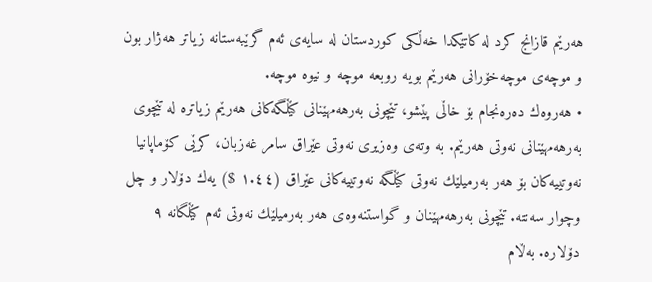هه‌رێم قازانج كرد له‌ كاتێكدا خه‌ڵكی كوردستان له‌ سایه‌ی ئه‌م گرێبه‌ستانه‌ زیاتر هه‌ژار بون و موچه‌ی موچه‌خۆرانی هه‌رێم بویه‌ روبعه‌ موچه‌ و نیوه‌ موچه‌.
• هه‌روه‌ك ده‌ره‌نجام بۆ خاڵی پێشو، تێچونی به‌رهه‌مهێنانی كێڵگه‌كانی هه‌رێم زیاتره‌ له‌ تێچوی به‌رهه‌مهێنانی نه‌وتی هه‌رێم. به‌ وته‌ی وه‌زیری نه‌وتی عێراق سامر غه‌زبان، كرێی كۆماپانیا نه‌وتییه‌كان بۆ هه‌ر به‌رمیلێك نه‌وتی كێڵگه‌ نه‌وتییه‌كانی عێراق (١.٤٤ $) یه‌ك دۆلار و چل وچوار سه‌نته‌. تێچونی به‌رهه‌مهێنان و گواستنه‌وه‌ی هه‌ر به‌رمیلێك نه‌وتی ئه‌م كێڵگانه‌ ٩ دۆلاره‌. به‌ڵام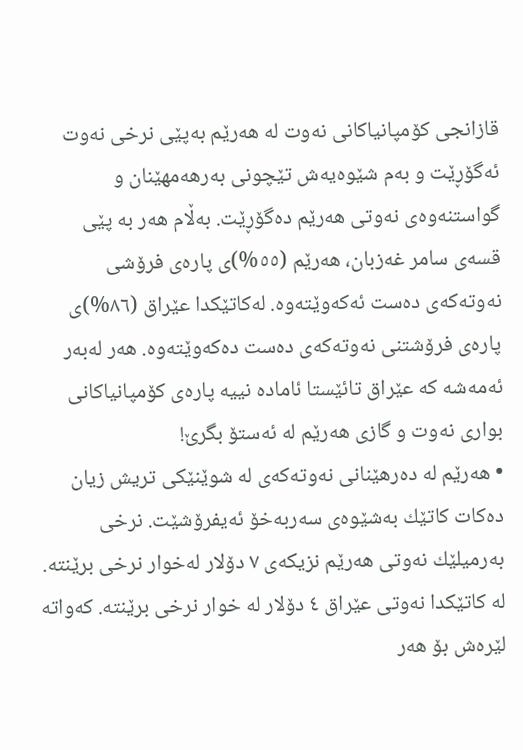قازانجی كۆمپانیاكانی نه‌وت له‌ هه‌رێم به‌پێی نرخی نه‌وت ئه‌گۆڕێت و به‌م شێوه‌یه‌ش تێچونی به‌رهه‌مهێنان و گواستنه‌وه‌ی نه‌وتی هه‌رێم ده‌گۆڕێت‌. به‌ڵام هه‌ر به‌ پێی قسه‌ی سامر غه‌زبان، هه‌رێم (٥٥%)ی پاره‌ی فرۆشی نه‌وته‌كه‌ی ده‌ست ئه‌كه‌وێته‌وه‌. له‌كاتێكدا عێراق (٨٦%)ی پاره‌ی فرۆشتنی نه‌وته‌كه‌ی ده‌ست ده‌كه‌وێته‌وه‌. هه‌ر له‌به‌ر ئه‌مه‌شه‌ كه‌ عێراق تائێستا ئاماده‌ نییه‌ پاره‌ی كۆمپانیاكانی بواری نه‌وت و گازی هه‌رێم له‌ ئه‌ستۆ بگرێ!
• هه‌رێم له‌ ده‌رهێنانی نه‌وته‌كه‌ی له‌ شوێنێكی تریش زیان ده‌كات كاتێك به‌شێوه‌ی سه‌ربه‌خۆ ئه‌یفرۆشێت. نرخی به‌رمیلێك نه‌وتی هه‌رێم نزیكه‌ی ٧ دۆلار له‌خوار نرخی برێنته‌. له‌ كاتێكدا نه‌وتی عێراق ٤ دۆلار له‌ خوار نرخی برێنته‌. كه‌واته‌ لێره‌ش بۆ هه‌ر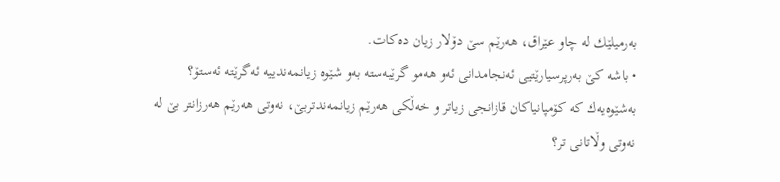به‌رمیلێك له‌ چاو عێراق، هه‌رێم سێ دۆلار زیان ده‌كات.
• باشه‌ كێ به‌رپرسیارێتیی ئه‌نجامدانی ئه‌و هه‌مو گرێبه‌سته‌ به‌و شێوه‌ زیانمه‌ندییه‌ ئه‌گرێته‌ ئه‌ستۆ؟ به‌شێوه‌یه‌ك كه‌ كۆمپانیاكان قازانجی زیاتر و خه‌ڵكی هه‌رێم زیانمه‌ندتربێ، نه‌وتی هه‌رێم هه‌رزانتر بێ له‌ نه‌وتی وڵاتانی تر؟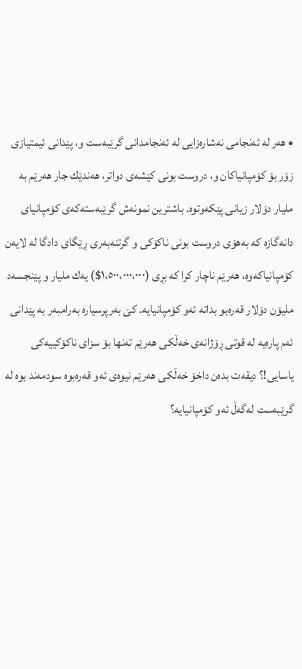• هه‌ر له‌ ئه‌نجامی نه‌شاره‌زایی له‌ ئه‌نجامدانی گرێبه‌ست و، پێدانی ئیمتیازی زۆر بۆ كۆمپانیاكان و، دروست بونی كێشه‌ی دواتر، هه‌ندێك جار هه‌رێم به‌ ملیار دۆلار زیانی پێكه‌وتوه‌. باشترین نمونه‌ش گرێبه‌سته‌كه‌ی كۆمپانیای دانه‌گازه‌ كه‌ به‌هۆی دروست بونی ناكۆكی و گرتنه‌به‌ری ڕێگای دادگا له‌ لایه‌ن كۆمپانیاكه‌وه‌، هه‌رێم ناچار كرا كه‌ بڕی (١،٥٠٠،٠٠٠،٠٠٠$) یه‌ك ملیار و پێنجسه‌د ملیۆن دۆلار قه‌ره‌بو بداته‌ ئه‌و كۆمپانیایه‌. كێ به‌رپرسیاره‌ به‌رامبه‌ر به‌ پێدانی ئه‌م پاره‌یه‌ له‌ قوتی ڕۆژانه‌ی خه‌ڵكی هه‌رێم ته‌نها بۆ سزای ناكۆكییه‌كی یاسایی!؟ دیقه‌ت بده‌ن داخۆ خه‌ڵكی هه‌رێم نیوه‌ی ئه‌و قه‌ره‌بوه‌ سودمه‌ند بوه‌ له‌ گرێبه‌ست له‌گه‌ڵ ئه‌و كۆمپانیایه‌؟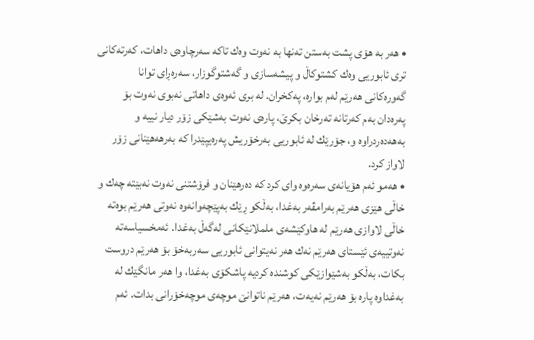• هه‌ر به‌ هۆی پشت به‌ستن ته‌نها به‌ نه‌وت وه‌ك تاكه‌ سه‌رچاوه‌ی داهات، كه‌رته‌كانی تری ئابوریی وه‌ك كشتوكاڵ و پیشه‌سازی و گه‌شتوگوزار، سه‌ره‌ڕای توانا گه‌وره‌كانی هه‌رێم له‌م بواره‌، په‌كخران. له‌ بری ئه‌وه‌ی داهاتی نه‌بوی نه‌وت بۆ په‌ره‌دان به‌م كه‌رتانه‌ ته‌رخان بكرێ، پاره‌ی نه‌وت به‌شێكی زۆر دیار نییه‌ و به‌هه‌ده‌ردراوه‌ و، جۆرێك له‌ ئابوریی به‌رخۆریش په‌ره‌یپێدرا كه‌ به‌رهه‌هێنانی زۆر لاواز كرد.
• هه‌مو ئه‌م هۆیانه‌ی سه‌ره‌وه‌ وای كرد كه‌ ده‌رهێنان و فرۆشتنی نه‌وت نه‌بێته‌ چه‌ك و خاڵی هێزی هه‌رێم به‌رامڤه‌ر به‌غدا، به‌ڵكو ڕێك به‌پێچه‌وانه‌وه‌ نه‌وتی هه‌رێم بوه‌ته‌ خاڵی لاوازی هه‌رێم له‌ هاوكێشه‌ی ململانێكانی له‌گه‌ڵ به‌غدا. ئه‌مخسیاسه‌ته‌ نه‌وتییه‌ی ئێستای هه‌رێم نه‌ك هه‌ر نه‌یتوانی ئابوریی سه‌ربه‌خۆ بۆ هه‌رێم دروست بكات، به‌ڵكو به‌شێوازێكی كوشنده‌ كردیه‌ پاشكۆی به‌غدا، وا هه‌ر مانگێك له‌ به‌غداوه‌ پاره‌ بۆ هه‌رێم نه‌یه‌ت، هه‌رێم ناتوانێ موچه‌ی موچه‌خۆرانی بدات. ئه‌م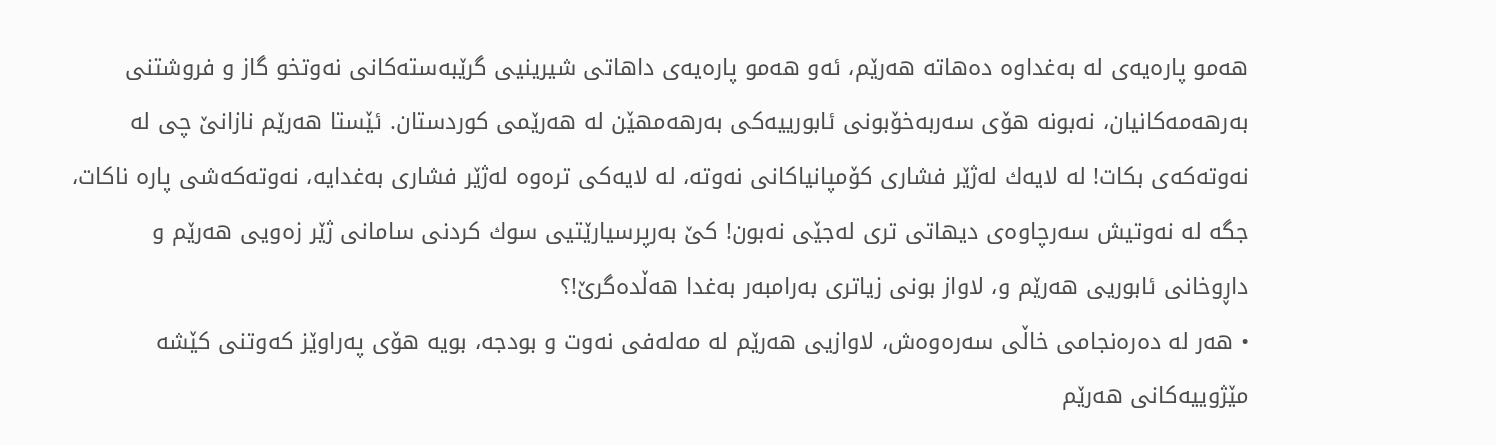هه‌مو پاره‌یه‌ی له‌ به‌غداوه‌ ده‌هاته‌ هه‌رێم، ئه‌و هه‌مو پاره‌یه‌ی داهاتی شیرینیی گرێبه‌سته‌كانی نه‌وتخو گاز و فروشتنی به‌رهه‌مه‌كانیان، نه‌بونه‌ هۆی سه‌ربه‌خۆبونی ئابورییه‌كی به‌رهه‌مهێن له‌ هه‌رێمی كوردستان. ئێستا هه‌رێم نازانێ چی له‌ نه‌وته‌كه‌ی بكات! له‌ لایه‌ك له‌ژێر فشاری كۆمپانیاكانی نه‌وته‌، له‌ لایه‌كی تره‌وه‌ له‌ژێر فشاری به‌غدایه‌، نه‌وته‌كه‌شی پاره‌ ناكات، جگه‌ له‌ نه‌وتیش سه‌رچاوه‌ی دیهاتی تری له‌جێی نه‌بون! كێ به‌رپرسیارێتیی سوك كردنی سامانی ژێر زه‌ویی هه‌رێم و داڕوخانی ئابوریی هه‌رێم و، لاواز بونی زیاتری به‌رامبه‌ر به‌غدا هه‌ڵده‌گرێ!؟
• هه‌ر له‌ ده‌ره‌نجامی خاڵی سه‌ره‌وه‌ش، لاوازیی هه‌رێم له‌ مه‌له‌فی نه‌وت و بودجه‌، بویه‌ هۆی په‌راوێز كه‌وتنی كێشه‌ مێژوییه‌كانی هه‌رێم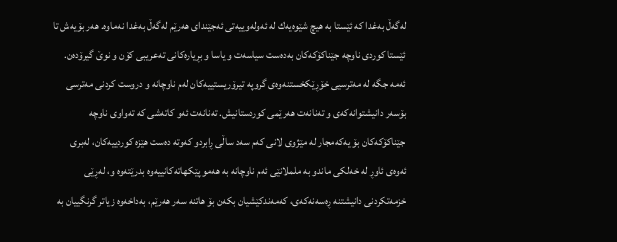له‌گه‌ڵ به‌غدا كه‌ ئێستا به‌ هیچ شێوه‌یه‌ك له‌ ئه‌وله‌وییه‌تی ئه‌جێندای هه‌رێم له‌گه‌ڵ به‌غدا نه‌ماوه‌. هه‌ر بۆیه‌ش تا ئێستا كوردی ناوچه‌ جێناكۆكه‌كان به‌ده‌ست سیاسه‌ت و یاسا و بڕیاره‌كانی ته‌عریبی كۆن و نوێ گیرۆده‌ن. ئه‌مه‌ جگه‌ له‌ مه‌ترسیی خۆڕێكخستنه‌وه‌ی گروپه‌ تیرۆریستییه‌كان له‌م ناوچانه‌ و دروست كردنی مه‌ترسی بۆسه‌ر دانیشتوانه‌كه‌ی و ته‌نانه‌ت هه‌رێمی كوردستانیش. ته‌نانه‌ت ئه‌و كاته‌شی كه‌ ته‌واوی ناوچه‌ جێناكۆكه‌كان بۆ یه‌كه‌مجار له‌ مێژوی لانی كه‌م سه‌د ساڵی ڕابردو كه‌وته‌ ده‌ست هێزه‌ كوردییه‌كان، له‌بری ئه‌وه‌ی ئاوڕ له‌ خه‌لكی ماندو به‌ ململانێی ئه‌م ناوچانه‌ به‌ هه‌مو پێكهاته‌كانییه‌وه‌ بدرێته‌وه‌ و، له‌ڕێی خزمه‌تكردنی دانیشتنه‌ ڕه‌سه‌نه‌كه‌ی، كه‌مه‌ندكێشیان بكه‌ن بۆ هاتنه‌ سه‌ر هه‌رێم، به‌داخه‌وه‌ زیاتر گرنگییان به‌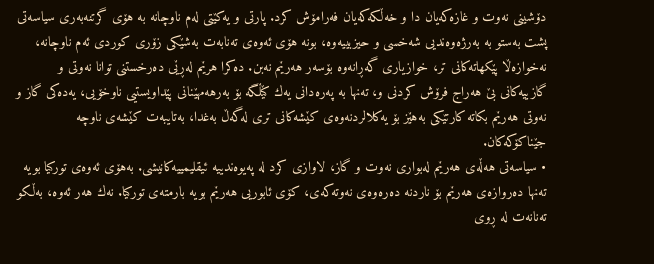دۆشینی نه‌وت و غازه‌كه‌یان دا و خه‌ڵكه‌كه‌یان فه‌رامۆش كرد. پارتی و یه‌كێتی له‌م ناوچانه‌ به‌ هۆی گرتنه‌به‌ری سیاسه‌تی پشت به‌ستو به‌ به‌رژه‌وه‌ندیی شه‌خسی و حیزبییه‌وه‌، بونه‌ هۆی ئه‌وه‌ی ته‌نابه‌ت به‌شێكی زۆری كوردی ئه‌م ناوچانه‌، نه‌خوازه‌ڵا پێكهاته‌كانی تر، خوازیاری گه‌ڕانه‌وه‌ بۆسه‌ر هه‌رێم نه‌بن. ده‌كرا هرێم له‌ڕێی ده‌رخستنی توانا نه‌وتی و گازییه‌كانی بێ هه‌راج فرۆش كردنی و، ته‌نها به‌ په‌ره‌دانی یه‌ك كێڵگه‌ بۆ به‌رهه‌مهێنانی پێداویستیی ناوخۆیی، یه‌ده‌كی گاز و نه‌وتی هه‌رێم بكاته‌ كارتێكی به‌هێز بۆ یه‌كلالردنه‌وه‌ی كێشه‌كانی تری له‌گه‌ڵ به‌غدا، به‌تایبه‌ت كێشه‌ی ناوچه‌ جێناكۆكه‌كان.
• سیاسه‌تی هه‌ڵه‌ی هه‌رێم له‌بواری نه‌وت و گاز، لاوازی كرد له‌ په‌یوه‌ندییه‌ ئیقلیمییه‌كانیشی. به‌هۆی ئه‌وه‌ی توركیا بویه‌ ته‌نها ده‌روازه‌ی هه‌رێم بۆ ناردنه‌ ده‌ره‌وه‌ی نه‌وته‌كه‌ی، كۆی ئابوریی هه‌رێم بویه‌ بارمته‌ی توركیا. نه‌ك هه‌ر ئه‌وه‌، به‌ڵكو ته‌نانه‌ت له‌ ڕوی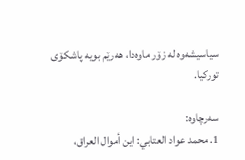سیاسیشه‌وه‌ له‌ زۆر ماوه‌دا، هه‌رێم بویه‌ پاشكۆی توركیا.

سەرچاوە:
1. محمد عواد العتابي: اين أموال العراق،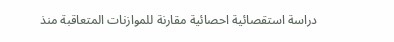دراسة استقصائية احصائية مقارنة للموازنات المتعاقبة منذ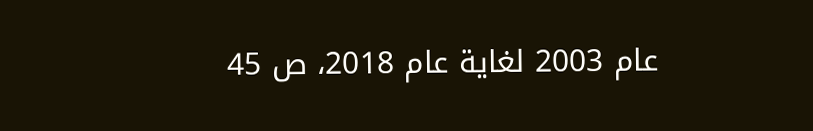عام 2003 لغاية عام 2018، ص 45